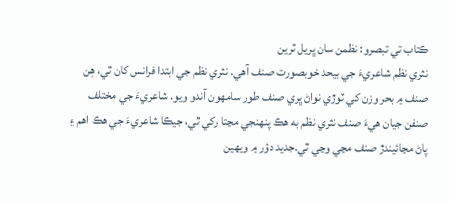ڪتاب تي تبصرو: نظمن سان ڀريل ٽرين
نثري نظم شاعريءَ جي بيحد خوبصورت صنف آھي. نثري نظم جي ابتدا فرانس کان ٿي، هِن صنف ۾ بحر وزن کي ٽوڙي نواڻ ڀري صنف طور سامهون آندو ويو. شاعريءَ جي مختلف صنفن جيان هيءَ صنف نثري نظم به هڪ پنهنجي مڃتا رکي ٿي، جيڪا شاعريءَ جي هڪ اهم ۽ پاڻ مڃائيندڙ صنف مڃي وڃي ٿي.جديد دؤر ۾ ويهين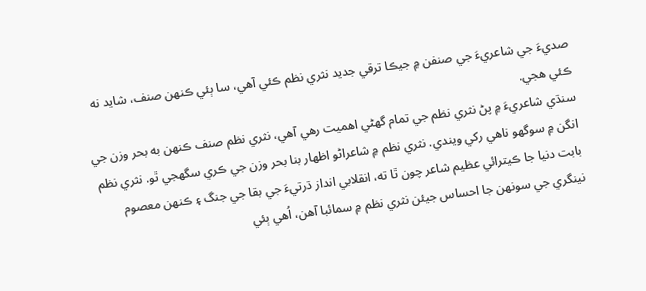صديءَ جي شاعريءَ جي صنفن ۾ جيڪا ترقي جديد نثري نظم ڪئي آهي، سا ٻئي ڪنهن صنف، شايد نه ڪئي هجي.
سنڌي شاعريءَ ۾ پڻ نثري نظم جي تمام گهڻي اهميت رهي آھي، نثري نظم صنف ڪنهن به بحر وزن جي انگن ۾ سوگهو ناهي رکي ويندي. نثري نظم ۾ شاعراڻو اظهار بنا بحر وزن جي ڪري سگهجي ٿو. نثري نظم بابت دنيا جا ڪيترائي عظيم شاعر چون ٿا ته، انقلابي انداز ڌرتيءَ جي بقا جي جنگ ۽ ڪنهن معصوم نينگري جي سونهن جا احساس جيئن نثري نظم ۾ سمائبا آھن، اُهي ٻئي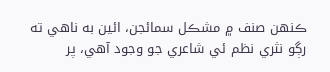ڪنهن صنف ۾ مشڪل سمائجن، ائين به ناهي ته رڳو نثري نظم ئي شاعري جو وجود آھي، پر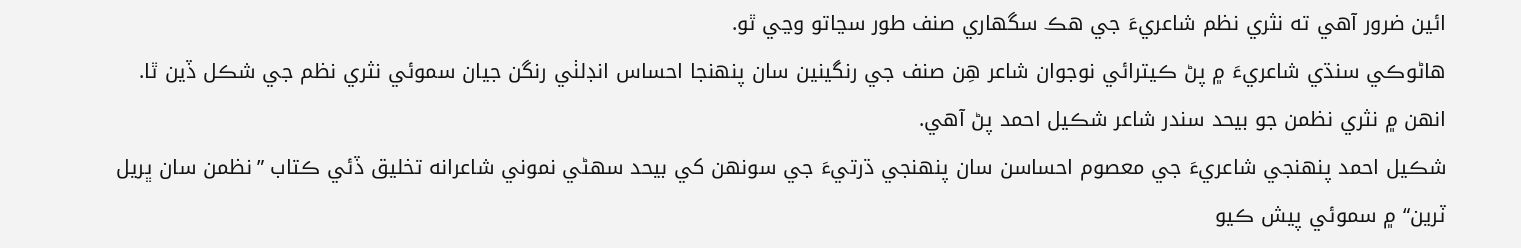ائين ضرور آھي ته نثري نظم شاعريءَ جي هڪ سگهاري صنف طور سڃاتو وڃي ٿو.
هاڻوڪي سنڌي شاعريءَ ۾ پڻ ڪيترائي نوجوان شاعر هِن صنف جي رنگينين سان پنهنجا احساس انڊلٺي رنگن جيان سموئي نثري نظم جي شڪل ڏين ٿا. انهن ۾ نثري نظمن جو بيحد سندر شاعر شڪيل احمد پڻ آهي.
شڪيل احمد پنهنجي شاعريءَ جي معصوم احساسن سان پنهنجي ڌرتيءَ جي سونهن کي بيحد سهڻي نموني شاعرانه تخليق ڏئي ڪتاب ”نظمن سان ڀريل ٽرين“ ۾ سموئي پيش ڪيو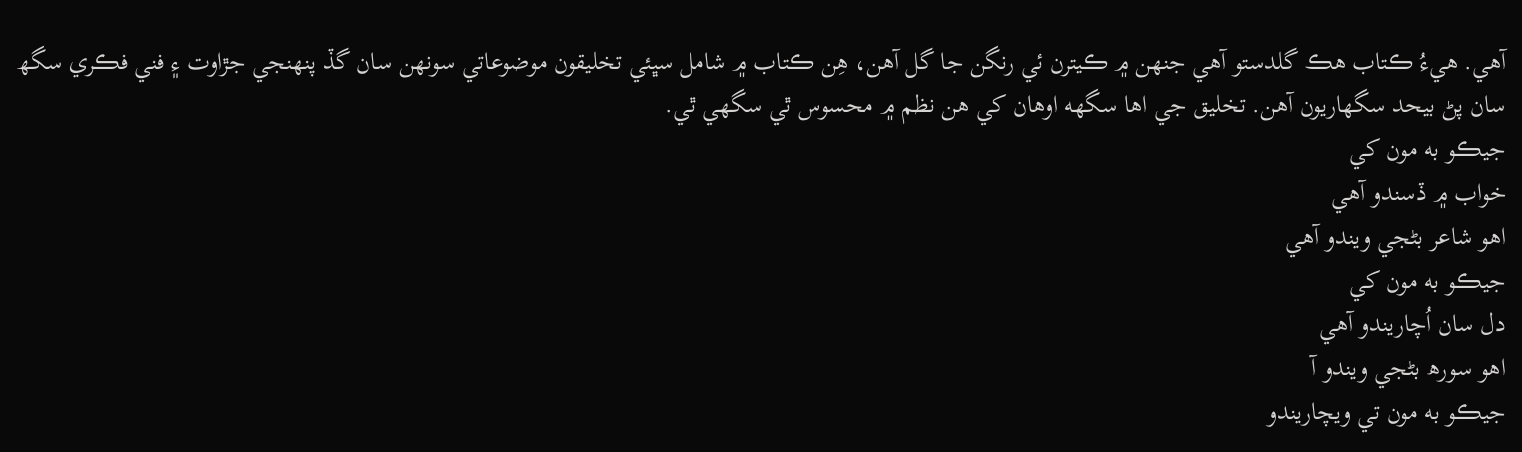آھي. هيءُ ڪتاب هڪ گلدستو آهي جنهن ۾ ڪيترن ئي رنگن جا گل آھن، هِن ڪتاب ۾ شامل سڀئي تخليقون موضوعاتي سونهن سان گڏ پنهنجي جڙاوت ۽ فني فڪري سگھ سان پڻ بيحد سگهاريون آھن. تخليق جي اها سگهه اوهان کي هن نظم ۾ محسوس ٿي سگهي ٿي.
جيڪو به مون کي
خواب ۾ ڏسندو آھي
اهو شاعر بڻجي ويندو آهي
جيڪو به مون کي
دل سان اُچاريندو آهي
اهو سورھ بڻجي ويندو آ
جيڪو به مون تي ويچاريندو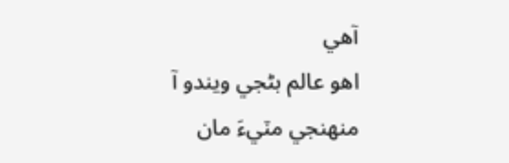آھي
اهو عالم بڻجي ويندو آ
منهنجي مٽيءَ مان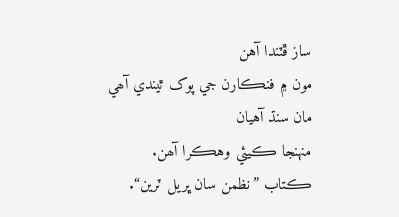ساز ڦٽندا آهن
مون ۾ فنڪارن جي پوک ٿيندي آھي
مان سنڌ آهيان
منهنجا ڪيئي وهڪرا آھن.
ڪتاب ”نظمن سان ڀريل ٽرين“.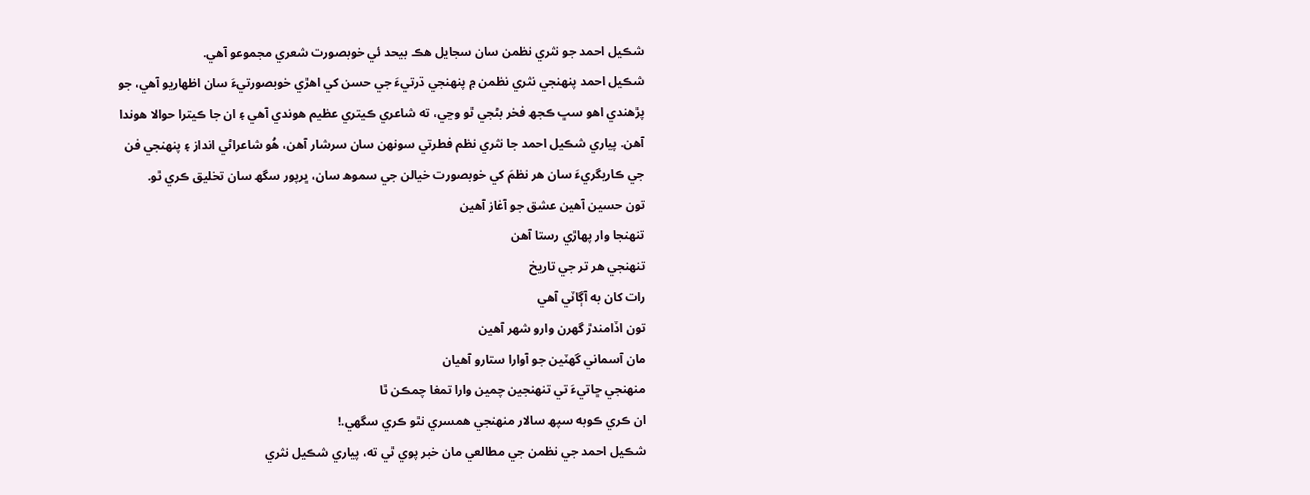شڪيل احمد جو نثري نظمن سان سجايل هڪ بيحد ئي خوبصورت شعري مجموعو آھي.
شڪيل احمد پنهنجي نثري نظمن ۾ پنهنجي ڌرتيءَ جي حسن کي اهڙي خوبصورتيءَ سان اظهاريو آھي، جو پڙهندي اهو سڀ ڪجھ فخر بڻجي ٿو وڃي، ته شاعري ڪيتري عظيم هوندي آهي ۽ ان جا ڪيترا حوالا هوندا آهن. پياري شڪيل احمد جا نثري نظم فطرتي سونهن سان سرشار آھن، هُو شاعراڻي انداز ۽ پنهنجي فن جي ڪاريگريءَ سان هر نظمَ کي خوبصورت خيالن جي سموھ سان، ڀرپور سگھ سان تخليق ڪري ٿو.
تون حسين آھين عشق جو آغاز آھين
تنهنجا وار پهاڙي رستا آهن
تنهنجي هر تر جي تاريخ
رات کان به آڳاٽي آھي
تون اڏامندڙ گهرن وارو شهر آھين
مان آسماني گهٽين جو آوارا ستارو آهيان
منهنجي ڇاتيءَ تي تنهنجين چمين وارا تمغا چمڪن ٿا
ان ڪري ڪوبه سپھ سالار منهنجي همسري نٿو ڪري سگهي.!
شڪيل احمد جي نظمن جي مطالعي مان خبر پوي ٿي ته، پياري شڪيل نثري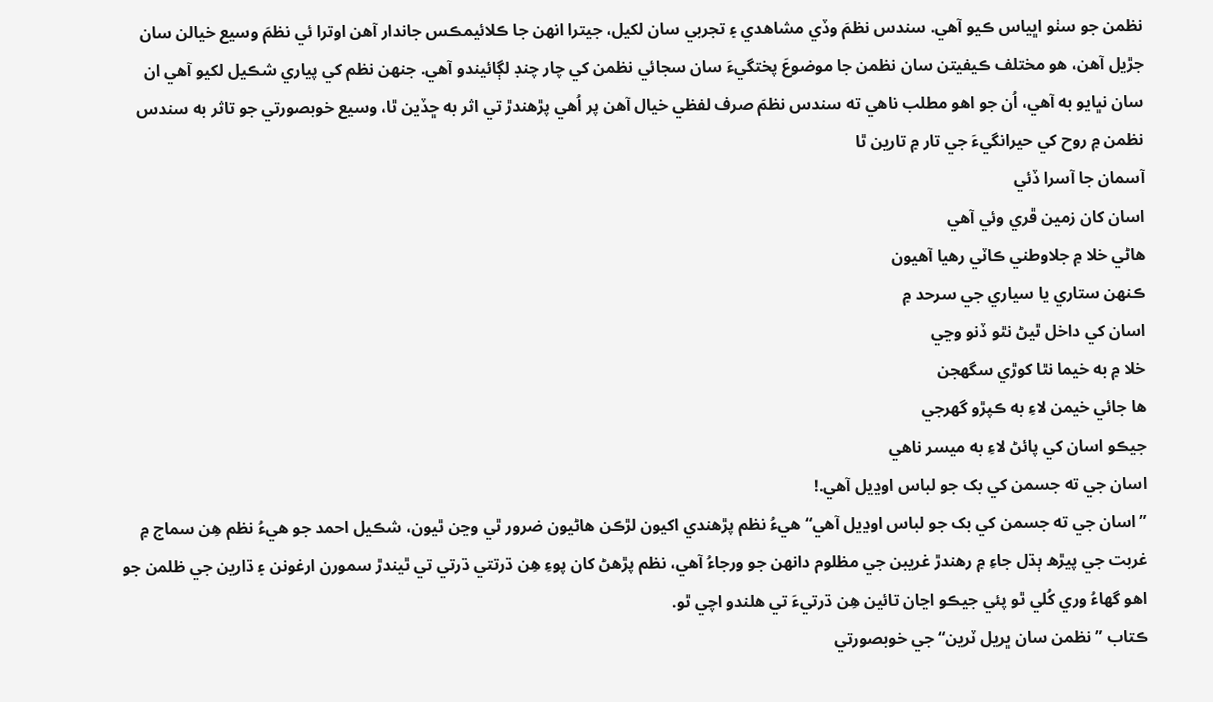نظمن جو سٺو اڀياس ڪيو آھي. سندس نظمَ وڏي مشاهدي ۽ تجربي سان لکيل، جيترا انهن جا ڪلائيمڪس جاندار آھن اوترا ئي نظمَ وسيع خيالن سان جڙيل آهن، هو مختلف ڪيفيتن سان نظمن جا موضوعَ پختگيءَ سان سجائي نظمن کي چار چنڊ لڳائيندو آهي. جنهن نظم کي پياري شڪيل لکيو آھي ان سان نڀايو به آھي، اُن جو اهو مطلب ناهي ته سندس نظمَ صرف لفظي خيال آھن پر اُهي پڙهندڙ تي اثر به ڇڏين ٿا، وسيع خوبصورتي جو تاثر به سندس نظمن ۾ روح کي حيرانگيءَ جي تار ۾ تارين ٿا
آسمان جا آسرا ڏئي
اسان کان زمين ڦري وئي آھي
هاڻي خلا ۾ جلاوطني ڪاٽي رهيا آهيون
ڪنهن ستاري يا سياري جي سرحد ۾
اسان کي داخل ٿيڻ نٿو ڏنو وڃي
خلا ۾ به خيما نٿا کوڙي سگهجن
ها جائي خيمن لاءِ به ڪپڙو گهرجي
جيڪو اسان کي پائڻ لاءِ به ميسر ناهي
اسان جي ته جسمن کي بک جو لباس اوڍيل آھي.!
”اسان جي ته جسمن کي بک جو لباس اوڍيل آھي“ هيءُ نظم پڙهندي اکيون لڙڪن هاڻيون ضرور ٿي وڃن ٿيون، شڪيل احمد جو هيءُ نظم هِن سماج ۾ غربت جي پيڙھ ٻڌل جاءِ ۾ رهندڙ غريبن جي مظلوم دانهن جو ورجاءُ آھي، نظم پڙھڻ کان پوءِ هِن ڌرتتي ڌرتي تي ٿيندڙ سمورن ارغونن ۽ ڌارين جي ظلمن جو اهو گهاءُ وري کُلي ٿو پئي جيڪو اڃان تائين هِن ڌرتيءَ تي هلندو اچي ٿو.
ڪتاب ”نظمن سان ڀريل ٽرين“ جي خوبصورتي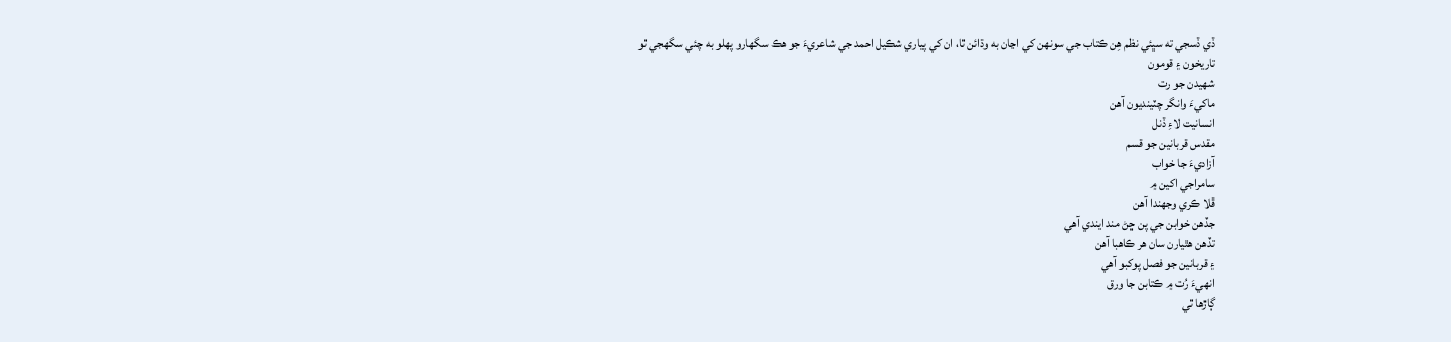ڏي ڏسجي ته سڀئي نظم هِن ڪتاب جي سونهن کي اڃان به وڌائن ٿا، ان کي پياري شڪيل احمد جي شاعريءَ جو هڪ سگهارو پهلو به چئي سگهجي ٿو
تاريخون ۽ قومون
شهيدن جو رت
ماکيءَ وانگر چٽينديون آھن
انسانيت لاءِ ڏنل
مقدس قربانين جو قسم
آزاديءَ جا خواب
سامراجي اکين ۾
ڦلا ڪري وجهندا آھن
جڏهن خوابن جي پن ڇڻ مند ايندي آهي
تڏهن هٿيارن سان هر ڪاهبا آهن
۽ قربانين جو فصل پوکبو آهي
انهيءَ رُت ۾ ڪتابن جا ورق
ڳاڙها ٿي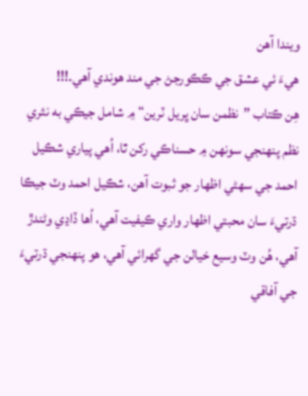ويندا آھن
هيءَ ئي عشق جي ڪڪورجڻ جي مند هوندي آھي.!!!
هِن ڪتاب ”نظمن سان ڀريل ٽرين“ ۾ شامل جيڪي به نثري نظم پنهنجي سونهن ۾ حسناڪي رکن ٿا، اُهي پياري شڪيل احمد جي سهڻي اظهار جو ثبوت آھن، شڪيل احمد وٽ جيڪا ڌرتيءَ سان محبتي اظهار واري ڪيفيت آھي، اُها ڏاڍي وڻندڙ آھي، هُن وٽ وسيع خيالن جي گهرائي آهي، هو پنهنجي ڌرتيءَ جي آفاقي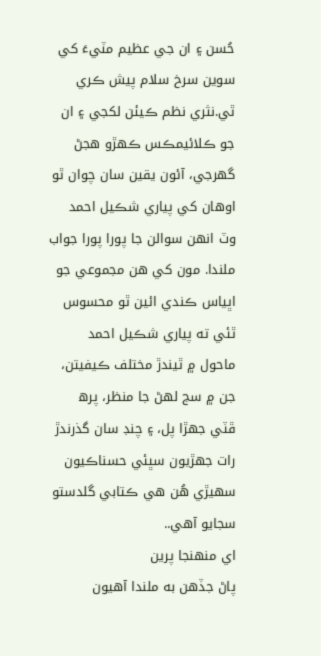حُسن ۽ ان جي عظيم مٽيءَ کي سوين سرخ سلام پيش ڪري ٿي.نثري نظم ڪيئن لکجي ۽ ان جو ڪلائيمڪس ڪهڙو هجڻ گهرجي، آئون يقين سان چوان ٿو اوهان کي پياري شڪيل احمد وٽ انهن سوالن جا پورا پورا جواب ملندا. مون کي هن مجموعي جو اڀياس ڪندي ائين ٿو محسوس ٿئي ته پياري شڪيل احمد ماحول ۾ ٿيندڙ مختلف ڪيفيتن، جن ۾ سج لهڻ جا منظر، پرھ ڦٽي جهڙا پل، ۽ چنڊ سان گذرندڙ رات جهڙيون سڀئي حسناڪيون سهيڙي هُن هي ڪتابي گلدستو سجايو آھي..
اي منهنجا پرين
پاڻ جڏهن به ملندا آھيون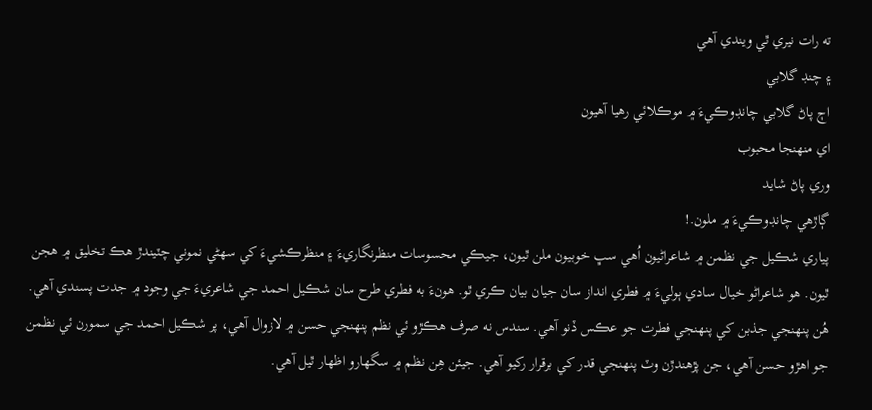ته رات نيري ٿي ويندي آھي
۽ چنڊ گلابي
اڄ پاڻ گلابي چانڊوڪيءَ ۾ موڪلائي رهيا آھيون
اي منهنجا محبوب
وري پاڻ شايد
ڳاڙهي چانڊوڪيءَ ۾ ملون.!
پياري شڪيل جي نظمن ۾ شاعراڻيون اُهي سڀ خوبيون ملن ٿيون، جيڪي محسوسات منظرنگاريءَ ۽ منظرڪشيءَ کي سهڻي نموني چٽيندڙ ھڪ تخليق ۾ هجن ٿيون. هو شاعراڻو خيال سادي ٻوليءَ ۾ فطري انداز سان جيان بيان ڪري ٿو. هونءَ به فطري طرح سان شڪيل احمد جي شاعريءَ جي وجود ۾ جدت پسندي آھي. هُن پنهنجي جذبن کي پنهنجي فطرت جو عڪس ڏنو آھي. سندس نه صرف هڪڙو ئي نظم پنهنجي حسن ۾ لازوال آھي، پر شڪيل احمد جي سمورن ئي نظمن جو اهڙو حسن آهي، جن پڙهندڙن وٽ پنهنجي قدر کي برقرار رکيو آھي. جيئن هِن نظم ۾ سگهارو اظھار ٿيل آهي.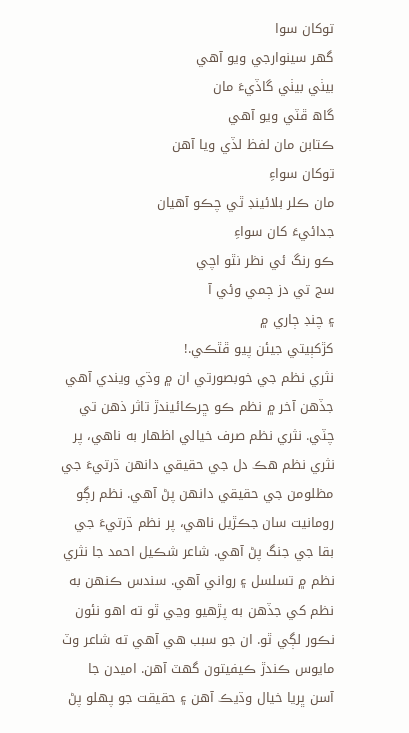توکان سوا
گهر سينوارجي ويو آھي
بيٺي بيٺي گاڏيءَ مان
گاھ ڦٽي ويو آھي
ڪتابن مان لفظ لڏي ويا آھن
توکان سواءِ
مان ڪلر بلائينڊ ٿي چڪو آھيان
جدائيءَ کان سواءِ
ڪو رنگ ئي نظر نٿو اچي
سج تي دز ڄمي وئي آ
۽ چنڊ ڄاري ۾
کڙکٻيتي جيئن پيو ڦٿڪي.!
نثري نظم جي خوبصورتي ان ۾ وڌي ويندي آھي جڏهن آخر ۾ نظم ڪو ڇرڪائيندڙ تاثر ذهن تي چٽي. نثري نظم صرف خيالي اظهار به ناهي، پر نثري نظم هڪ دل جي حقيقي دانهن ڌرتيءَ جي مظلومن جي حقيقي دانهن پڻ آھي. نظم رڳو رومانيت سان جڪڙيل ناهي، پر نظم ڌرتيءَ جي بقا جي جنگ پڻ آھي. شاعر شڪيل احمد جا نثري نظم ۾ تسلسل ۽ رواني آهي. سندس ڪنهن به نظم کي جڏهن به پڙهيو وڃي ٿو ته اهو نئون نڪور لڳي ٿو. ان جو سبب هي آھي ته شاعر وٽ مايوس ڪندڙ ڪيفيتون گهٽ آھن. اميدن جا آسن ڀريا خيال وڌيڪ آھن ۽ حقيقت جو پهلو پڻ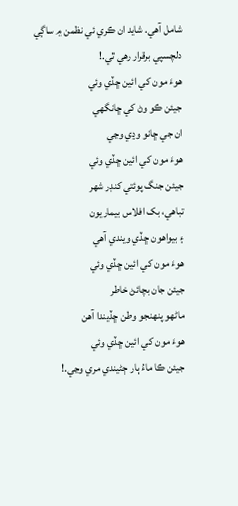شامل آھي. شايد ان ڪري ئي نظمن ۾ ساڳي دلچسپي برقرار رهي ٿي.!
هوءَ مون کي ائين ڇڏي وئي
جيئن ڪو وڻ کي ڇانگهي
ان جي ڇانو وڍي وڃي
هوءَ مون کي ائين ڇڏي وئي
جيئن جنگ پوئتي کنڊر شهر
تباهي، بک افلاس بيماريون
۽ بيواهون ڇڏي ويندي آھي
هوءَ مون کي ائين ڇڏي وئي
جيئن جان بچائڻ خاطر
ماڻهو پنهنجو وطن ڇڏيندا آھن
هوءَ مون کي ائين ڇڏي وئي
جيئن ڪا ماءُ ٻار ڄڻيندي مري وڃي.!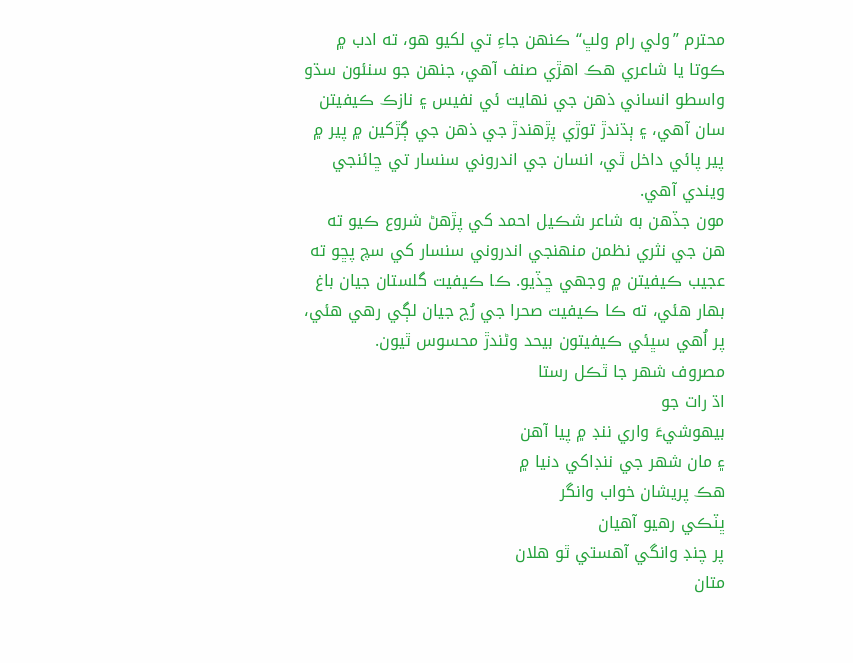محترم ”ولي رام ولڀ“ ڪنهن جاءِ تي لکيو هو، ته ادب ۾ ڪوتا يا شاعري هڪ اهڙي صنف آھي، جنهن جو سنئون سڌو واسطو انساني ذهن جي نهايت ئي نفيس ۽ نازڪ ڪيفيتن سان آھي، ۽ ٻڌندڙ توڙي پڙهندڙ جي ذھن جي ڳڙکين ۾ پير ۾ پير پائي داخل ٿي، انسان جي اندروني سنسار تي ڇائنجي ويندي آهي.
مون جڏهن به شاعر شڪيل احمد کي پڙهڻ شروع ڪيو ته هن جي نثري نظمن منهنجي اندروني سنسار کي سچ پڇو ته عجيب ڪيفيتن ۾ وجهي ڇڏيو. ڪا ڪيفيت گلستان جيان باغ بهار هئي، ته ڪا ڪيفيت صحرا جي رُڃ جيان لڳي رهي هئي، پر اُهي سڀئي ڪيفيتون بيحد وڻندڙ محسوس ٿيون.
مصروف شهر جا ٿڪل رستا
اڌ رات جو
بيهوشيءَ واري ننڊ ۾ پيا آهن
۽ مان شهر جي ننڊاکي دنيا ۾
هڪ پريشان خواب وانگر
ڀٽڪي رهيو آھيان
پر چنڊ وانگي آهستي ٿو هلان
متان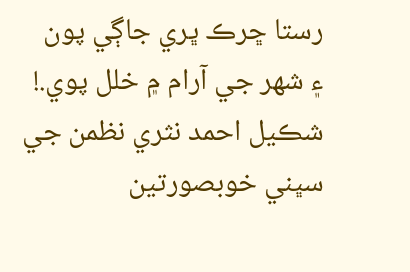رستا ڇرڪ ڀري جاڳي پون
۽ شهر جي آرام ۾ خلل پوي.!
شڪيل احمد نثري نظمن جي سڀني خوبصورتين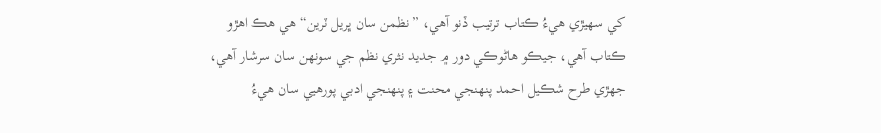کي سهيڙي هيءُ ڪتاب ترتيب ڏنو آھي، ”نظمن سان ڀريل ٽرين“ هي هڪ اهڙو ڪتاب آهي، جيڪو هاڻوڪي دور ۾ جديد نثري نظم جي سونهن سان سرشار آھي، جهڙي طرح شڪيل احمد پنهنجي محنت ۽ پنهنجي ادبي پورهيي سان هيءُ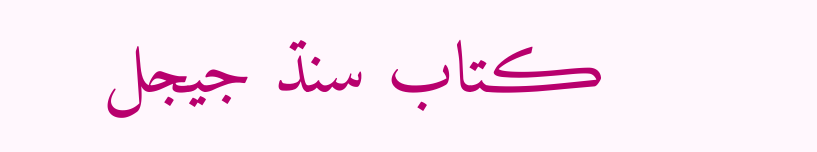ڪتاب سنڌ جيجل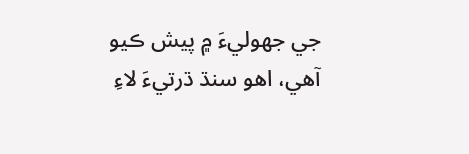جي جهوليءَ ۾ پيش ڪيو آھي، اهو سنڌ ڌرتيءَ لاءِ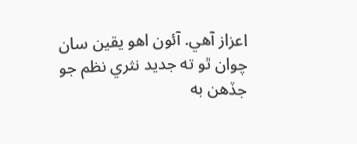اعزاز آھي. آئون اهو يقين سان چوان ٿو ته جديد نثري نظم جو جڏهن به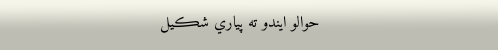حوالو ايندو ته پياري شڪيل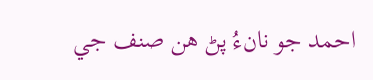احمد جو نانءُ پڻ هن صنف جي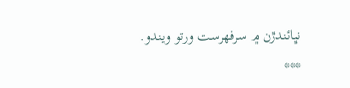نڀائندڙن ۾ سرفهرست ورتو ويندو.
***